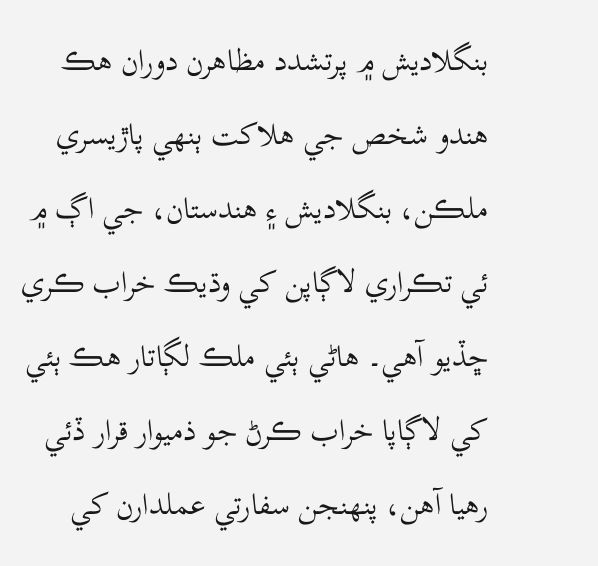بنگلاديش ۾ پرتشدد مظاهرن دوران هڪ هندو شخص جي هلاکت ٻنهي پاڙيسري ملڪن، بنگلاديش ۽ هندستان، جي اڳ ۾ ئي تڪراري لاڳاپن کي وڌيڪ خراب ڪري ڇڏيو آهي۔ هاڻي ٻئي ملڪ لڳاتار هڪ ٻئي کي لاڳاپا خراب ڪرڻ جو ذميوار قرار ڏئي رهيا آهن، پنهنجن سفارتي عملدارن کي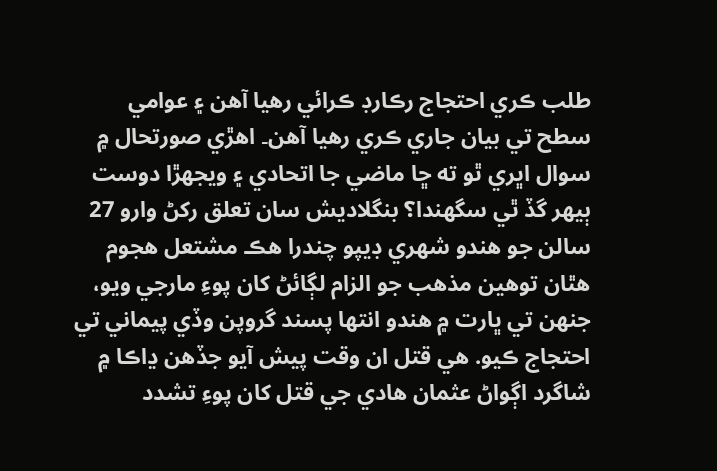طلب ڪري احتجاج رڪارڊ ڪرائي رهيا آهن ۽ عوامي سطح تي بيان جاري ڪري رهيا آهن۔ اهڙي صورتحال ۾ سوال اڀري ٿو ته ڇا ماضي جا اتحادي ۽ ويجهڙا دوست ٻيهر گڏ ٿي سگهندا؟ بنگلاديش سان تعلق رکڻ وارو 27 سالن جو هندو شهري ڊيپو چندرا هڪ مشتعل هجوم هٿان توهين مذهب جو الزام لڳائڻ کان پوءِ مارجي ويو، جنهن تي ڀارت ۾ هندو انتها پسند گروپن وڏي پيماني تي احتجاج ڪيو. هي قتل ان وقت پيش آيو جڏهن ڍاڪا ۾ شاگرد اڳواڻ عثمان هادي جي قتل کان پوءِ تشدد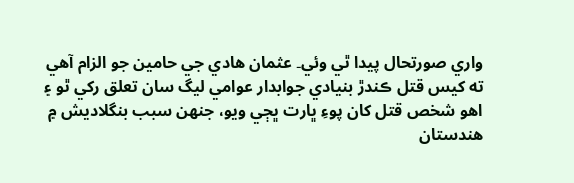واري صورتحال پيدا ٿي وئي۔ عثمان هادي جي حامين جو الزام آهي ته کيس قتل ڪندڙ بنيادي جوابدار عوامي ليگ سان تعلق رکي ٿو ۽ اهو شخص قتل کان پوءِ ڀارت ڀڄي ويو، جنهن سبب بنگلاديش ۾ هندستان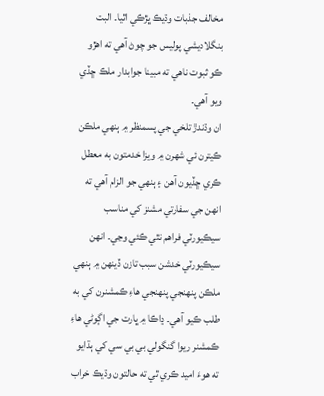مخالف جذبات وڌيڪ ڀڙڪي اٿيا۔ البت بنگلاديشي پوليس جو چوڻ آهي ته اهڙو ڪو ثبوت ناهي ته مبينا جوابدار ملڪ ڇڏي ويو آهي۔
ان وڌندڙ تلخي جي پسمنظر ۾ ٻنهي ملڪن ڪيترن ئي شهرن ۾ ويزا خدمتون به معطل ڪري ڇڏيون آهن ۽ ٻنهي جو الزام آهي ته انهن جي سفارتي مشنز کي مناسب سيڪيورٽي فراهم نٿي ڪئي وڃي۔ انهن سيڪيورٽي خدشن سبب تازن ڏينهن ۾ ٻنهي ملڪن پنهنجي پنهنجي هاءِ ڪمشنرن کي به طلب ڪيو آهي۔ ڍاڪا ۾ ڀارت جي اڳوڻي هاءِ ڪمشنر ريوا گنگولي بي بي سي کي ٻڌايو ته هوءَ اميد ڪري ٿي ته حالتون وڌيڪ خراب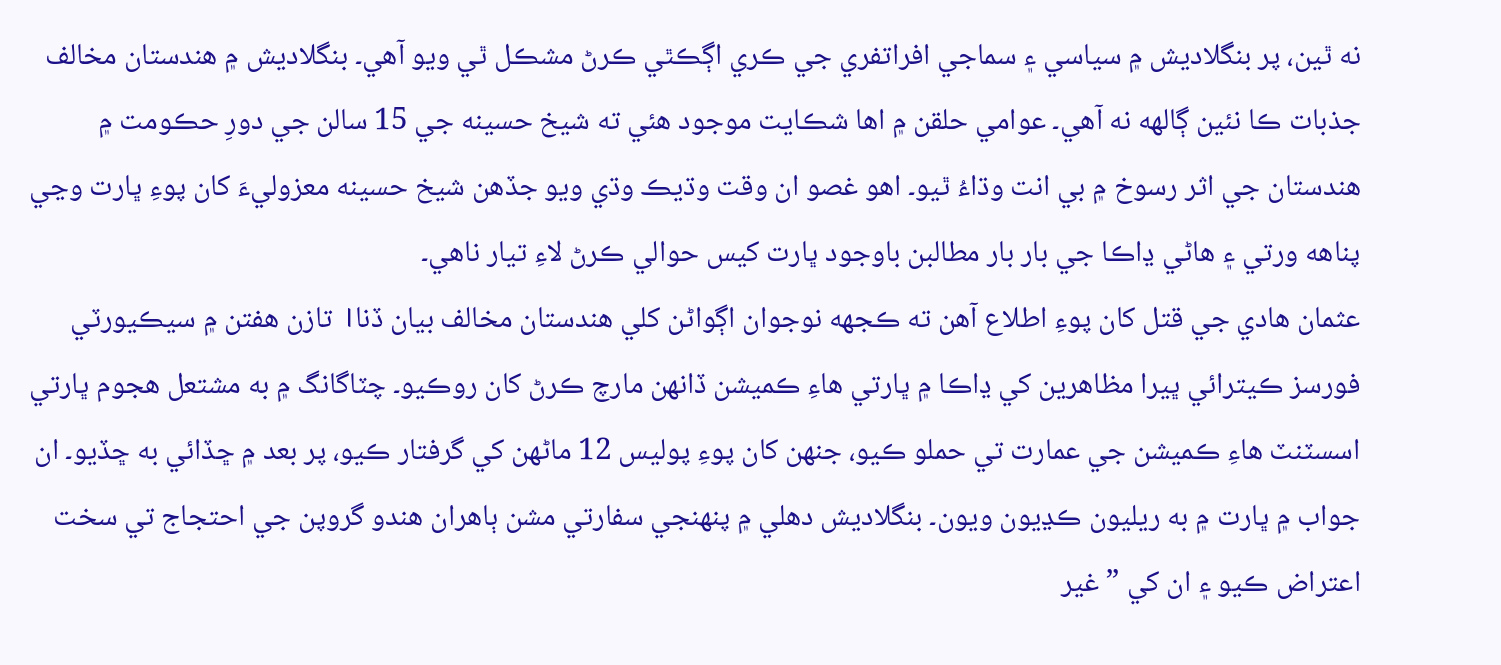نه ٿين، پر بنگلاديش ۾ سياسي ۽ سماجي افراتفري جي ڪري اڳڪٿي ڪرڻ مشڪل ٿي ويو آهي۔ بنگلاديش ۾ هندستان مخالف جذبات ڪا نئين ڳالهه نه آهي۔ عوامي حلقن ۾ اها شڪايت موجود هئي ته شيخ حسينه جي 15 سالن جي دورِ حڪومت ۾ هندستان جي اثر رسوخ ۾ بي انت وڌاءُ ٿيو۔ اهو غصو ان وقت وڌيڪ وڌي ويو جڏهن شيخ حسينه معزوليءَ کان پوءِ ڀارت وڃي پناهه ورتي ۽ هاڻي ڍاڪا جي بار بار مطالبن باوجود ڀارت کيس حوالي ڪرڻ لاءِ تيار ناهي۔
عثمان هادي جي قتل کان پوءِ اطلاع آهن ته ڪجهه نوجوان اڳواڻن کلي هندستان مخالف بيان ڏنا। تازن هفتن ۾ سيڪيورٽي فورسز ڪيترائي ڀيرا مظاهرين کي ڍاڪا ۾ ڀارتي هاءِ ڪميشن ڏانهن مارچ ڪرڻ کان روڪيو۔ چٽاگانگ ۾ به مشتعل هجوم ڀارتي اسسٽنٽ هاءِ ڪميشن جي عمارت تي حملو ڪيو، جنهن کان پوءِ پوليس 12 ماڻهن کي گرفتار ڪيو، پر بعد ۾ ڇڏائي به ڇڏيو۔ ان جواب ۾ ڀارت ۾ به ريليون ڪڍيون ويون۔ بنگلاديش دهلي ۾ پنهنجي سفارتي مشن ٻاهران هندو گروپن جي احتجاج تي سخت اعتراض ڪيو ۽ ان کي ”غير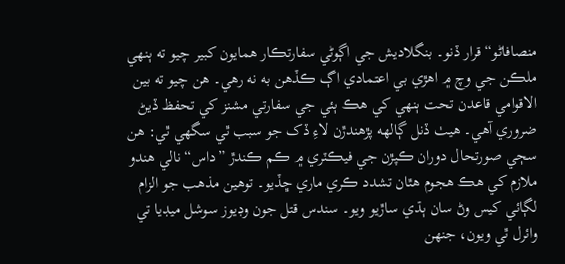منصافاڻو“ قرار ڏنو۔ بنگلاديش جي اڳوڻي سفارتڪار همايون كبير چيو ته ٻنهي ملڪن جي وچ ۾ اهڙي بي اعتمادي اڳ ڪڏهن به نه رهي۔ هن چيو ته بين الاقوامي قاعدن تحت ٻنهي کي هڪ ٻئي جي سفارتي مشنز کي تحفظ ڏيڻ ضروري آهي۔ هيٺ ڏنل ڳالهه پڙهندڙن لاءِ ڏک جو سبب ٿي سگهي ٿي: هن سڄي صورتحال دوران ڪپڙن جي فيڪٽري ۾ ڪم ڪندڙ ”داس“ نالي هندو ملازم کي هڪ هجوم هٿان تشدد ڪري ماري ڇڏيو۔ توهين مذهب جو الزام لڳائي کيس وڻ سان ٻڌي ساڙيو ويو۔ سندس قتل جون وڊيوز سوشل ميڊيا تي وائرل ٿي ويون، جنهن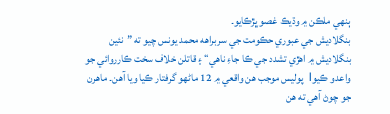ٻنهي ملڪن ۾ وڌيڪ غصو ڀڙڪايو۔
بنگلاديش جي عبوري حڪومت جي سربراهه محمد يونس چيو ته ”نئين بنگلاديش ۾ اهڙي تشدد جي ڪا جاءِ ناهي“ ۽ قاتلن خلاف سخت ڪارروائي جو واعدو ڪيو। پوليس موجب هن واقعي ۾ 12 ماڻهو گرفتار ڪيا ويا آهن۔ ماهرن جو چوڻ آهي ته هن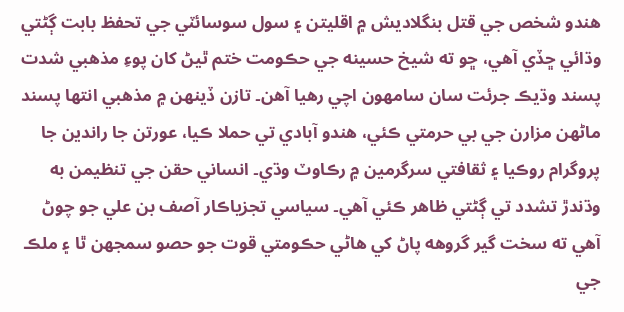هندو شخص جي قتل بنگلاديش ۾ اقليتن ۽ سول سوسائٽي جي تحفظ بابت ڳڻتي وڌائي ڇڏي آهي، ڇو ته شيخ حسينه جي حڪومت ختم ٿيڻ کان پوءِ مذهبي شدت پسند وڌيڪ جرئت سان سامهون اچي رهيا آهن۔ تازن ڏينهن ۾ مذهبي انتها پسند ماڻهن مزارن جي بي حرمتي ڪئي، هندو آبادي تي حملا ڪيا، عورتن جا راندين جا پروگرام روڪيا ۽ ثقافتي سرگرمين ۾ رڪاوٽ وڌي۔ انساني حقن جي تنظيمن به وڌندڙ تشدد تي ڳڻتي ظاهر ڪئي آهي۔ سياسي تجزياڪار آصف بن علي جو چوڻ آهي ته سخت گير گروهه پاڻ کي هاڻي حڪومتي قوت جو حصو سمجهن ٿا ۽ ملڪ جي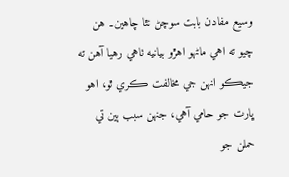وسيع مفادن بابت سوچڻ نٿا چاهين۔ هن چيو ته اهي ماڻهو اهڙو بيانيه ٺاهي رهيا آهن ته جيڪو انهن جي مخالفت ڪري ٿو، اهو ڀارت جو حامي آهي، جنهن سبب ٻين تي حملن جو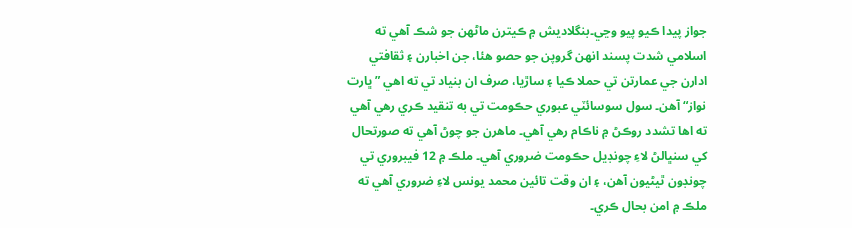جواز پيدا ڪيو پيو وڃي۔بنگلاديش ۾ ڪيترن ماڻهن جو شڪ آهي ته اسلامي شدت پسند انهن گروپن جو حصو هئا، جن اخبارن ۽ ثقافتي ادارن جي عمارتن تي حملا ڪيا ۽ ساڙيا، صرف ان بنياد تي ته اهي ”ڀارت نواز“ آهن۔ سول سوسائٽي عبوري حڪومت تي به تنقيد ڪري رهي آهي ته اها تشدد روڪڻ ۾ ناڪام رهي آهي۔ ماهرن جو چوڻ آهي ته صورتحال کي سنڀالڻ لاءِ چونڊيل حڪومت ضروري آهي۔ ملڪ ۾ 12 فيبروري تي چونڊون ٿيڻيون آهن، ۽ ان وقت تائين محمد يونس لاءِ ضروري آهي ته ملڪ ۾ امن بحال ڪري۔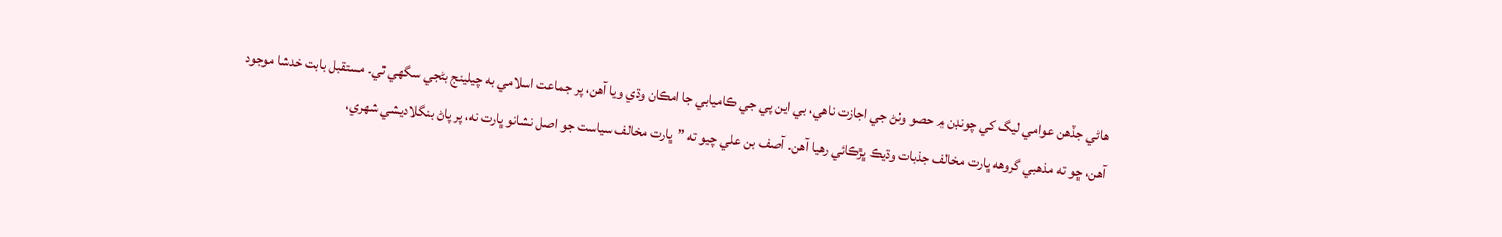هاڻي جڏهن عوامي ليگ کي چونڊن ۾ حصو وٺڻ جي اجازت ناهي، بي اين پي جي ڪاميابي جا امڪان وڌي ويا آهن، پر جماعت اسلامي به چيلينج بڻجي سگهي ٿي۔ مستقبل بابت خدشا موجود آهن، ڇو ته مذهبي گروهه ڀارت مخالف جذبات وڌيڪ ڀڙڪائي رهيا آهن۔ آصف بن علي چيو ته ”ڀارت مخالف سياست جو اصل نشانو ڀارت نه، پر پاڻ بنگلاديشي شهري،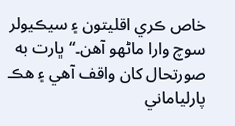خاص ڪري اقليتون ۽ سيڪيولر سوچ وارا ماڻهو آهن۔“ڀارت به صورتحال کان واقف آهي ۽ هڪ پارلياماني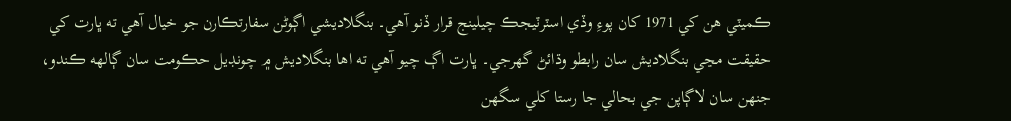ڪميٽي هن کي 1971 کان پوءِ وڏي اسٽرٽيجڪ چيلينج قرار ڏنو آهي۔ بنگلاديشي اڳوڻن سفارتڪارن جو خيال آهي ته ڀارت کي حقيقت مڃي بنگلاديش سان رابطو وڌائڻ گهرجي۔ ڀارت اڳ چيو آهي ته اها بنگلاديش ۾ چونڊيل حڪومت سان ڳالهه ڪندو، جنهن سان لاڳاپن جي بحالي جا رستا کلي سگهن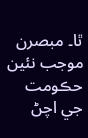ٿا۔ مبصرن موجب نئين حڪومت جي اچڻ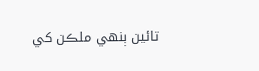تائين ٻنهي ملڪن کي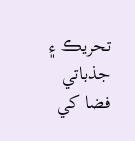تحريڪ ۽ جذباتي فضا کي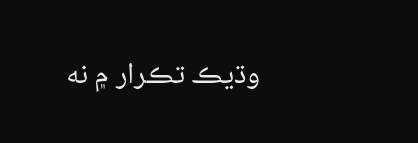وڌيڪ تڪرار ۾ نه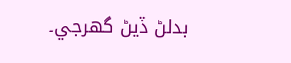بدلڻ ڏيڻ گهرجي۔